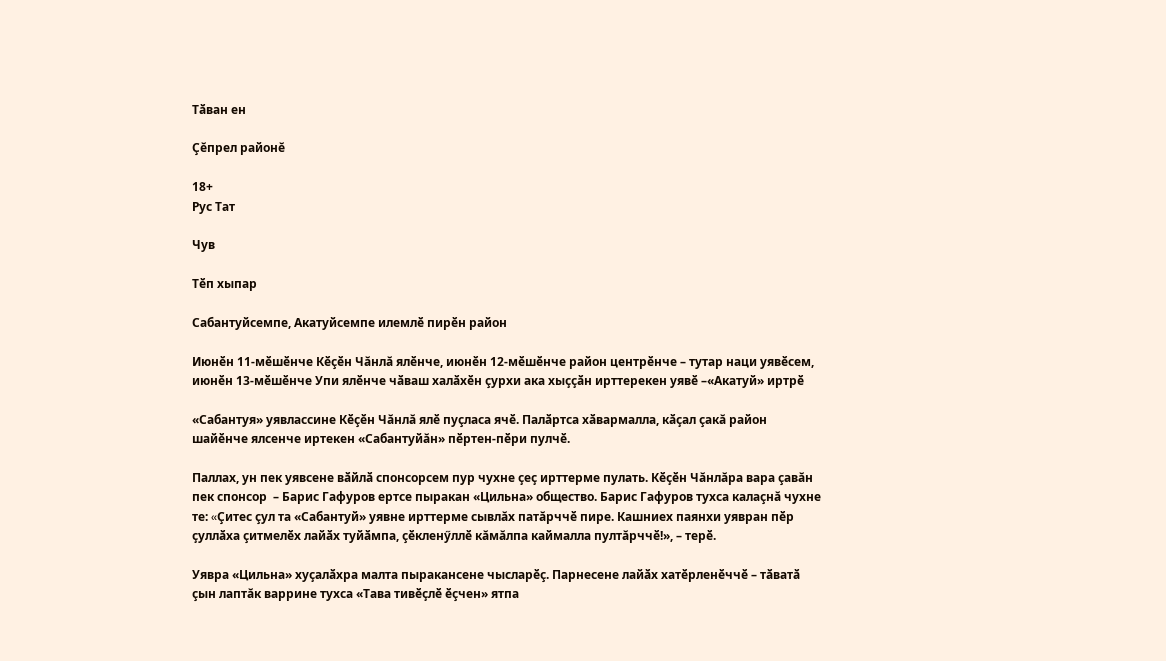Тӑван ен

Çĕпрел районĕ

18+
Рус Тат

Чув

Тӗп хыпар

Сабантуйсемпе, Акатуйсемпе илемлӗ пирӗн район

Июнӗн 11-мӗшӗнче Кӗçӗн Чăнлă ялӗнче, июнӗн 12-мӗшӗнче район центрӗнче – тутар наци уявӗсем, июнӗн 13-мӗшӗнче Упи ялӗнче чӑваш халӑхӗн çурхи ака хыҫҫӑн ирттерекен уявӗ –«Акатуй» иртрӗ

«Сабантуя» уявлассине Кӗçӗн Чăнлă ялӗ пуçласа ячӗ. Палӑртса хӑвармалла, кӑҫал çакă район шайӗнче ялсенче иртекен «Сабантуйăн» пӗртен-пӗри пулчӗ.

Паллах, ун пек уявсене вӑйлӑ спонсорсем пур чухне ҫеҫ ирттерме пулать. Кӗҫӗн Чăнлăра вара çавăн пек спонсор  – Барис Гафуров ертсе пыракан «Цильна» общество. Барис Гафуров тухса калаçнă чухне те: «Çитес çул та «Сабантуй» уявне ирттерме сывлăх патăрччӗ пире. Кашниех паянхи уявран пӗр ҫуллӑха çитмелӗх лайӑх туйӑмпа, çӗкленӳллӗ кăмăлпа каймалла пултăрччӗ!», – терӗ.

Уявра «Цильна» хуҫалӑхра малта пыракансене чысларӗç. Парнесене лайӑх хатӗрленӗччӗ – тӑватӑ çын лаптăк варрине тухса «Тава тивӗҫлӗ ӗçчен» ятпа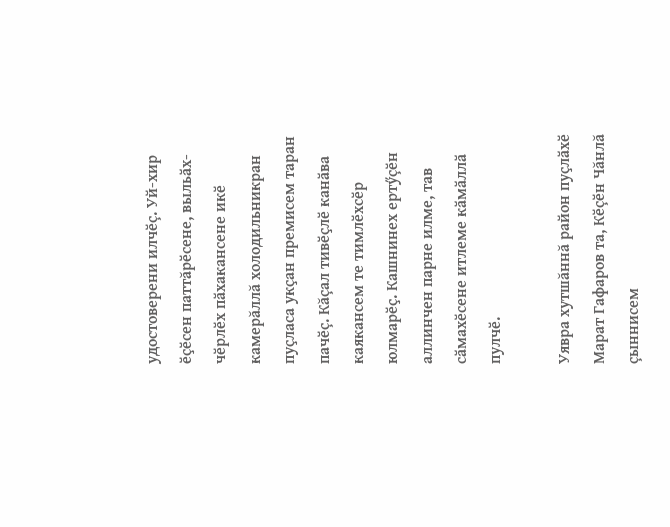удостоверени илчӗç. Уй-хир ӗҫӗсен паттăрӗсене, выльӑх-чӗрлӗх пӑхакансене икӗ камерăллă холодильникран пуҫласа укҫан премисем таран пачӗç. Кăçал тивӗҫлӗ канӑва каякансем те тимлӗхсӗр юлмарӗҫ. Кашнинех ертӳçӗн аллинчен парне илме, тав сӑмахӗсене итлеме кӑмӑллӑ пулчӗ.

Уявра хутшăннă район пуҫлӑхӗ Марат Гафаров та, Кӗçӗн Чăнлă çыннисем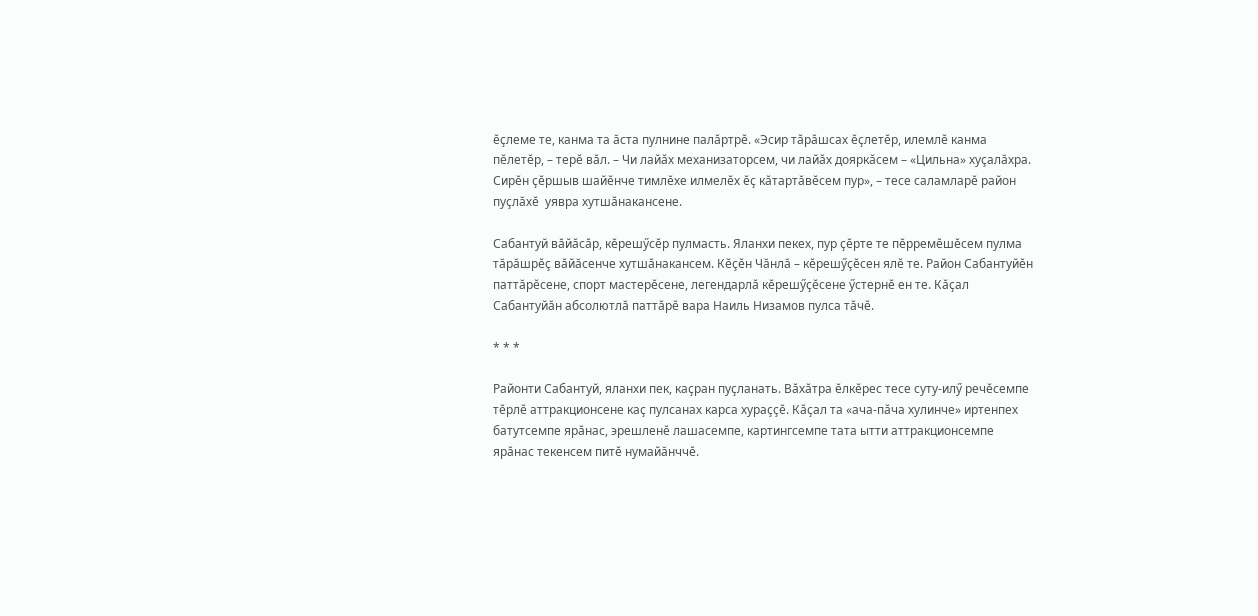ӗҫлеме те, канма та ăста пулнине палӑртрӗ. «Эсир тӑрӑшсах ӗҫлетӗр, илемлӗ канма пӗлетӗр, – терӗ вӑл. – Чи лайӑх механизаторсем, чи лайӑх дояркӑсем – «Цильна» хуçалăхра. Сирӗн ҫӗршыв шайӗнче тимлӗхе илмелӗх ӗҫ кӑтартӑвӗсем пур», – тесе саламларӗ район пуçлăхӗ  уявра хутшӑнакансене.

Сабантуй вӑйӑсӑр, кӗрешӳсӗр пулмасть. Яланхи пекех, пур ҫӗрте те пӗрремӗшӗсем пулма тăрăшрӗç вӑйăсенче хутшӑнакансем. Кӗçӗн Чăнлă – кӗрешӳçӗсен ялӗ те. Район Сабантуйӗн паттăрӗсене, спорт мастерӗсене, легендарлӑ кӗрешӳҫӗсене ӳстернӗ ен те. Кӑҫал Сабантуйăн абсолютлă паттӑрӗ вара Наиль Низамов пулса тӑчӗ.

* * *

Районти Сабантуй, яланхи пек, каҫран пуҫланать. Вӑхӑтра ӗлкӗрес тесе суту-илӳ речӗсемпе тӗрлӗ аттракционсене каҫ пулсанах карса хураççӗ. Кӑҫал та «ача-пӑча хулинче» иртенпех батутсемпе ярӑнас, эрешленӗ лашасемпе, картингсемпе тата ытти аттракционсемпе ярӑнас текенсем питӗ нумайăнччӗ.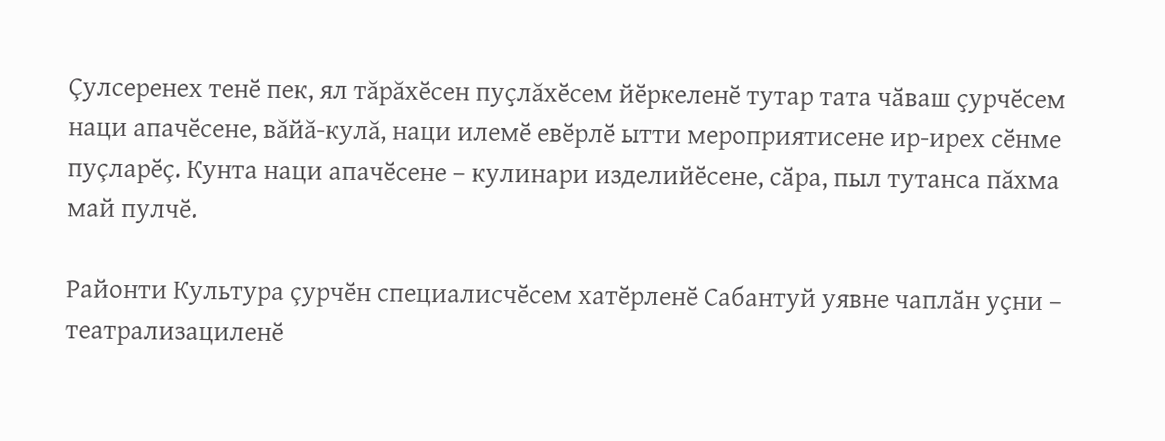Çулсеренех тенӗ пек, ял тăрăхӗсен пуҫлăхӗсем йӗркеленӗ тутар тата чӑваш ҫурчӗсем наци апачӗсене, вăйă-кулă, наци илемӗ евӗрлӗ ытти мероприятисене ир-ирех сӗнме пуçларӗç. Кунта наци апачӗсене – кулинари изделийӗсене, сӑра, пыл тутанса пăхма май пулчӗ.

Районти Культура çурчӗн специалисчӗсем хатӗрленӗ Сабантуй уявне чаплӑн уҫни – театрализациленӗ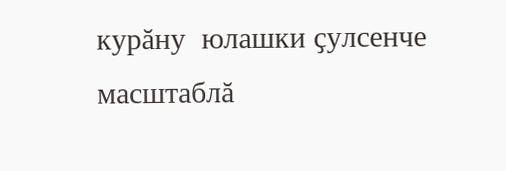курăну  юлашки ҫулсенче масштаблă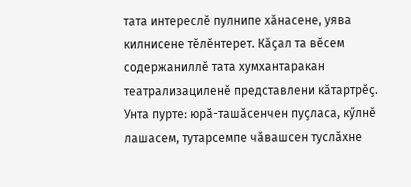тата интереслӗ пулнипе хӑнасене, уява килнисене тӗлӗнтерет. Кӑҫал та вӗсем содержаниллӗ тата хумхантаракан театрализациленӗ представлени кӑтартрӗҫ. Унта пурте: юрӑ-ташӑсенчен пуҫласа, кӳлнӗ лашасем, тутарсемпе чăвашсен туслăхне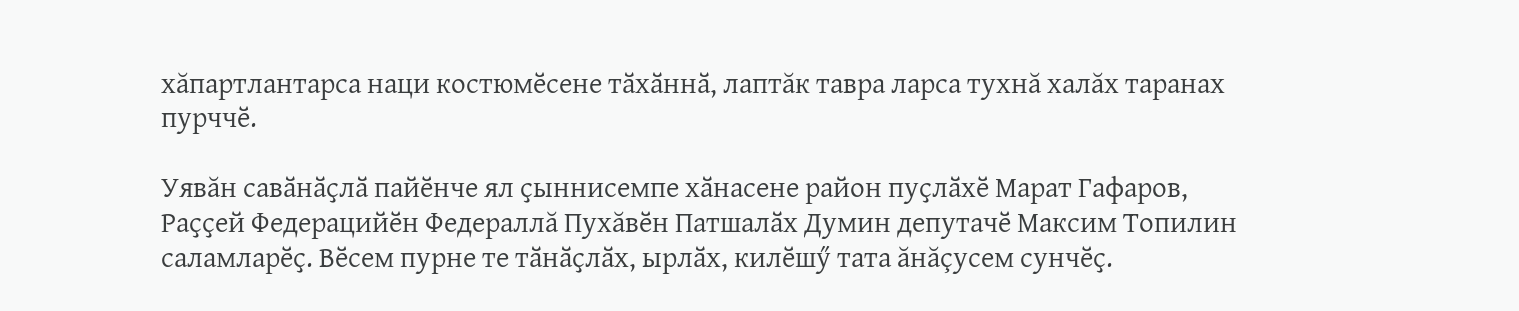хăпартлантарса наци костюмӗсене тӑхӑннӑ, лаптăк тавра ларса тухнă халăх таранах пурччӗ.

Уявăн савӑнӑҫлӑ пайӗнче ял ҫыннисемпе хӑнасене район пуҫлӑхӗ Марат Гафаров, Раҫҫей Федерацийӗн Федераллă Пухăвӗн Патшалӑх Думин депутачӗ Максим Топилин саламларӗҫ. Вӗсем пурне те тӑнӑҫлӑх, ырлӑх, килӗшӳ тата ăнăçусем сунчӗҫ.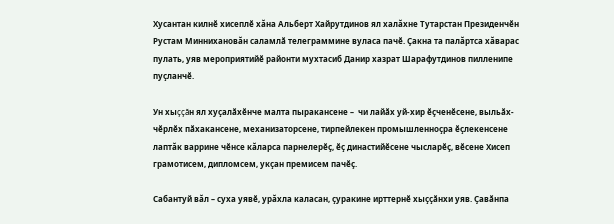Хусантан килнӗ хисеплӗ хăна Альберт Хайрутдинов ял халăхне Тутарстан Президенчӗн Рустам Миннихановăн саламлӑ телеграммине вуласа пачӗ. Çакна та палăртса хăварас пулать, уяв мероприятийӗ районти мухтасиб Данир хазрат Шарафутдинов пилленипе пуҫланчӗ.

Ун хыççăн ял хуҫалӑхӗнче малта пыракансене –  чи лайӑх уй-хир ӗçченӗсене, выльӑх-чӗрлӗх пӑхакансене, механизаторсене, тирпейлекен промышленноҫра ӗҫлекенсене лаптăк варрине чӗнсе кăларса парнелерӗç, ӗҫ династийӗсене чысларӗç, вӗсене Хисеп грамотисем, дипломсем, укҫан премисем пачӗç.

Сабантуй вăл – суха уявӗ, урăхла каласан, ҫуракине ирттернӗ хыҫҫӑнхи уяв. Ҫавӑнпа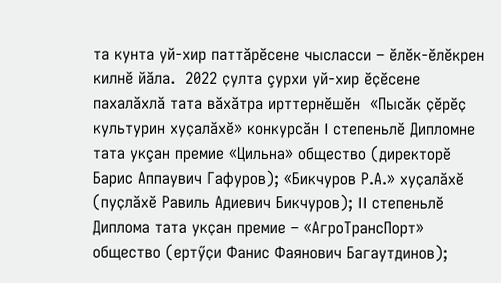та кунта уй-хир паттăрӗсене чысласси – ӗлӗк-ӗлӗкрен килнӗ йӑла.  2022 ҫулта çурхи уй-хир ӗҫӗсене пахалӑхлӑ тата вӑхӑтра ирттернӗшӗн  «Пысӑк ҫӗрӗҫ культурин хуҫалӑхӗ» конкурсӑн I степеньлӗ Дипломне тата укçан премие «Цильна» общество (директорӗ Барис Аппаувич Гафуров); «Бикчуров Р.А.» хуҫалӑхӗ (пуҫлӑхӗ Равиль Адиевич Бикчуров); II степеньлӗ Диплома тата укҫан премие – «АгроТрансПорт» общество (ертӳҫи Фанис Фаянович Багаутдинов);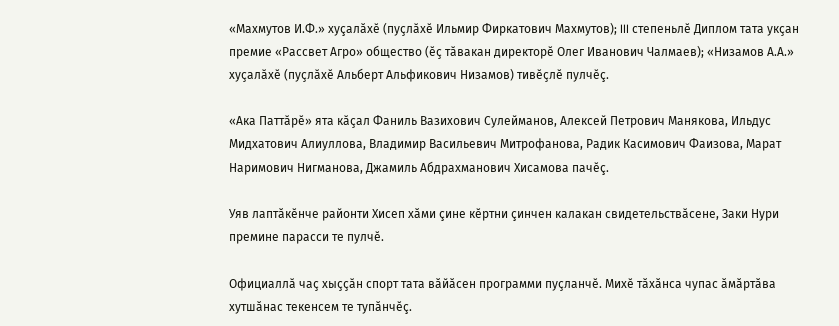«Махмутов И.Ф.» хуçалăхӗ (пуҫлӑхӗ Ильмир Фиркатович Махмутов); III степеньлӗ Диплом тата укҫан премие «Рассвет Агро» общество (ӗҫ тӑвакан директорӗ Олег Иванович Чалмаев); «Низамов А.А.» хуҫалӑхӗ (пуҫлӑхӗ Альберт Альфикович Низамов) тивӗҫлӗ пулчӗç.

«Ака Паттӑрӗ» ята кӑҫал Фаниль Вазихович Сулейманов, Алексей Петрович Манякова, Ильдус Мидхатович Алиуллова, Владимир Васильевич Митрофанова, Радик Касимович Фаизова, Марат Наримович Нигманова, Джамиль Абдрахманович Хисамова пачӗç.

Уяв лаптăкӗнче районти Хисеп хăми çине кӗртни çинчен калакан свидетельствӑсене, Заки Нури премине парасси те пулчӗ.

Официаллӑ чаҫ хыҫҫӑн спорт тата вăйăсен программи пуҫланчӗ. Михӗ тăхăнса чупас ăмăртăва хутшăнас текенсем те тупăнчӗç.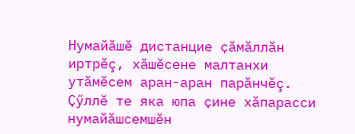Нумайӑшӗ дистанцие ҫӑмӑллӑн иртрӗç, хăшӗсене малтанхи утӑмӗсем аран-аран парăнчӗç. Ҫӳллӗ те яка юпа ҫине хӑпарасси нумайӑшсемшӗн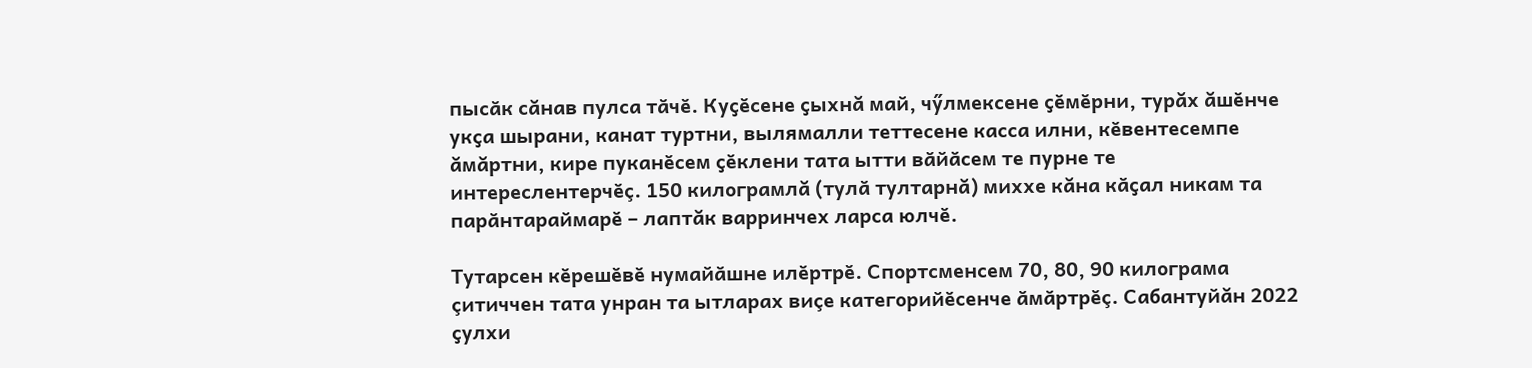пысӑк сăнав пулса тӑчӗ. Куҫӗсене ҫыхнă май, чӳлмексене ҫӗмӗрни, турăх ăшӗнче укҫа шырани, канат туртни, вылямалли теттесене касса илни, кӗвентесемпе ăмăртни, кире пуканӗсем ҫӗклени тата ытти вӑйӑсем те пурне те интереслентерчӗç. 150 килограмлă (тулӑ тултарнă) миххе кăна кӑҫал никам та парӑнтараймарӗ – лаптăк варринчех ларса юлчӗ.

Тутарсен кӗрешӗвӗ нумайӑшне илӗртрӗ. Спортсменсем 70, 80, 90 килограма çитиччен тата унран та ытларах виçе категорийӗсенче ӑмӑртрӗç. Сабантуйăн 2022 ҫулхи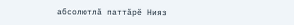абсолютлă паттӑрӗ Нияз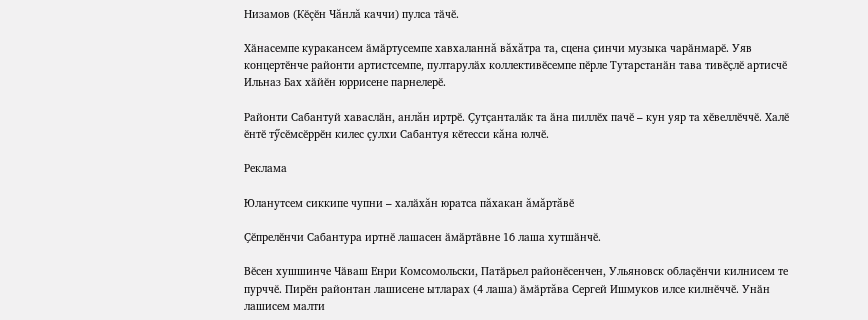Низамов (Кӗçӗн Чăнлă каччи) пулса тӑчӗ.

Хӑнасемпе куракансем ӑмӑртусемпе хавхаланнă вăхăтра та, сцена ҫинчи музыка чарӑнмарӗ. Уяв концертӗнче районти артистсемпе, пултарулӑх коллективӗсемпе пӗрле Тутарстанӑн тава тивӗҫлӗ артисчӗ Ильназ Бах хӑйӗн юррисене парнелерӗ.

Районти Сабантуй хаваслӑн, анлăн иртрӗ. Ҫутҫанталӑк та ӑна пиллӗх пачӗ – кун уяр та хӗвеллӗччӗ. Халӗ ӗнтӗ тӳсӗмсӗррӗн килес çулхи Сабантуя кӗтесси кăна юлчӗ.

Реклама

Юланутсем сиккипе чупни – халӑхăн юратса пăхакан ăмăртăвӗ

Ҫӗпрелӗнчи Сабантура иртнӗ лашасен ӑмӑртӑвне 16 лаша хутшӑнчӗ.

Вӗсен хушшинче Чӑваш Енри Комсомольски, Патӑрьел районӗсенчен, Ульяновск облаҫӗнчи килнисем те пурччӗ. Пирӗн районтан лашисене ытларах (4 лаша) ӑмӑртăва Сергей Ишмуков илсе килнӗччӗ. Унӑн лашисем малти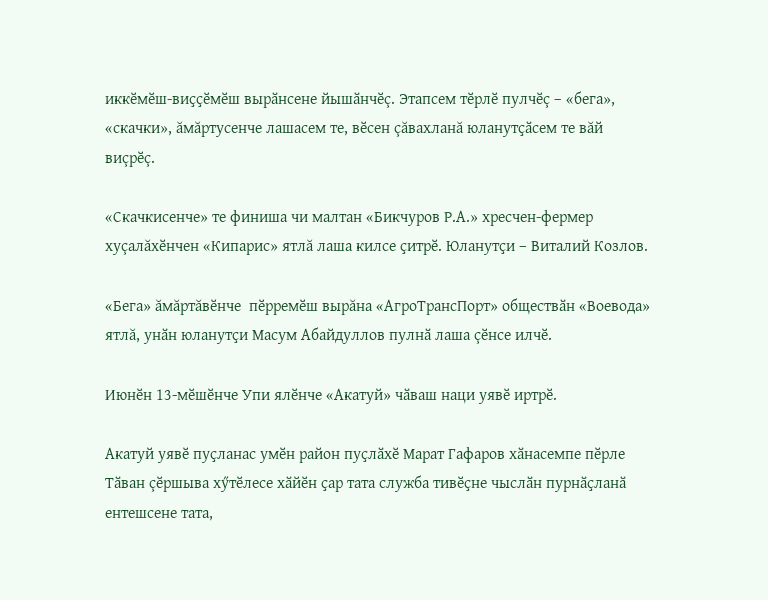иккӗмӗш-виҫҫӗмӗш вырӑнсене йышӑнчӗç. Этапсем тӗрлӗ пулчӗç – «бега», «скачки», ăмăртусенче лашасем те, вӗсен çăвахланă юланутҫӑсем те вăй виçрӗç.

«Скачкисенче» те финиша чи малтан «Бикчуров Р.А.» хресчен-фермер хуçалăхӗнчен «Кипарис» ятлă лаша килсе ҫитрӗ. Юланутҫи – Виталий Козлов.

«Бега» ăмăртăвӗнче  пӗрремӗш вырăна «АгроТрансПорт» обществӑн «Воевода» ятлă, унӑн юланутҫи Масум Абайдуллов пулнӑ лаша çӗнсе илчӗ.

Июнӗн 13-мӗшӗнче Упи ялӗнче «Акатуй» чӑваш наци уявӗ иртрӗ.

Акатуй уявӗ пуҫланас умӗн район пуҫлӑхӗ Марат Гафаров хӑнасемпе пӗрле Тӑван çӗршыва хӳтӗлесе хӑйӗн ҫар тата служба тивӗҫне чыслӑн пурнӑҫланӑ ентешсене тата,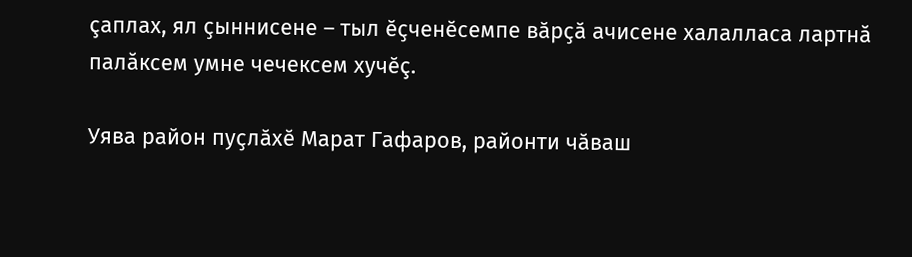çаплах, ял ҫыннисене – тыл ӗҫченӗсемпе вӑрҫӑ ачисене халалласа лартнă палăксем умне чечексем хучӗç.

Уява район пуҫлӑхӗ Марат Гафаров, районти чӑваш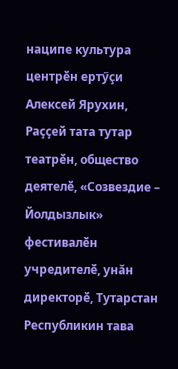наципе культура центрӗн ертӳçи Алексей Ярухин, Раҫҫей тата тутар театрӗн, общество деятелӗ, «Созвездие – Йолдызлык» фестивалӗн учредителӗ, унăн директорӗ, Тутарстан Республикин тава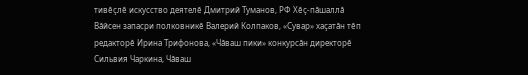тивӗҫлӗ искусство деятелӗ Дмитрий Туманов, РФ Хӗҫ-пӑшаллӑ Вӑйсен запасри полковникӗ Валерий Колпаков, «Сувар» хаҫатӑн тӗп редакторӗ Ирина Трифонова, «Чӑваш пики» конкурсăн директорӗ Сильвия Чаркина, Чăваш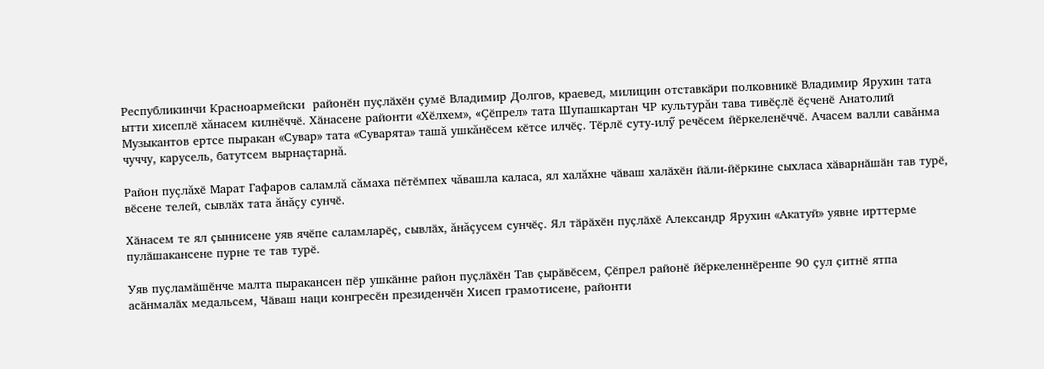Республикинчи Красноармейски  районӗн пуҫлӑхӗн ҫумӗ Владимир Долгов, краевед, милицин отставкӑри полковникӗ Владимир Ярухин тата ытти хисеплӗ хăнасем килнӗччӗ. Хӑнасене районти «Хӗлхем», «Çӗпрел» тата Шупашкартан ЧР культурăн тава тивӗçлӗ ӗçченӗ Анатолий Музыкантов ертсе пыракан «Сувар» тата «Суварята» ташă ушкăнӗсем кӗтсе илчӗҫ. Тӗрлӗ суту-илӳ речӗсем йӗркеленӗччӗ. Ачасем валли савăнма чуччу, карусель, батутсем вырнаçтарнă.

Район пуçлăхӗ Марат Гафаров саламлă сăмаха пӗтӗмпех чăвашла каласа, ял халăхне чӑваш халӑхӗн йӑли-йӗркине сыхласа хӑварнӑшӑн тав турӗ, вӗсене телей, сывлӑх тата ăнăçу сунчӗ.

Хӑнасем те ял ҫыннисене уяв ячӗпе саламларӗҫ, сывлӑх, ăнăçусем сунчӗҫ. Ял тӑрӑхӗн пуҫлӑхӗ Александр Ярухин «Акатуй» уявне ирттерме пулӑшакансене пурне те тав турӗ.

Уяв пуҫламӑшӗнче малта пыракансен пӗр ушкӑнне район пуҫлӑхӗн Тав ҫырӑвӗсем, Ҫӗпрел районӗ йӗркеленнӗренпе 90 ҫул ҫитнӗ ятпа асӑнмалӑх медальсем, Чӑваш наци конгресӗн президенчӗн Хисеп грамотисене, районти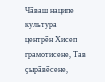Чӑваш наципе культура центрӗн Хисеп грамотисене, Тав ҫырӑвӗсене,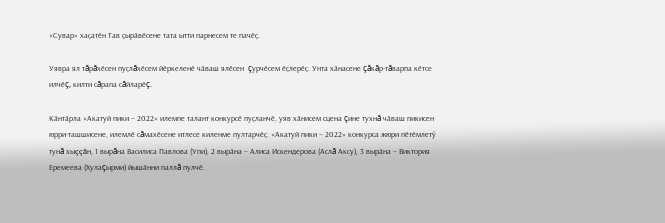«Сувар» хаҫатӗн Тав ҫырӑвӗсене тата ытти парнесем те пачӗҫ.

Уявра ял тăрăхӗсен пуҫлăхӗсем йӗркеленӗ чӑваш ялӗсен  çурчӗсем ӗҫлерӗҫ. Унта хӑнасене çăкăр-тăварпа кӗтсе илчӗç, килти сăрапа сăйларӗç.

Кӑнтӑрла «Акатуй пики – 2022» илемпе талант конкурсӗ пуҫланчӗ, уяв хӑнисем сцена çине тухнă чӑваш пикисен юрри-ташшисене, илемлӗ сăмахӗсене итлесе киленме пултарчӗҫ. «Акатуй пики – 2022» конкурса жюри пӗтӗмлетӳ тунă хыççăн, 1 вырăна Василиса Павлова (Упи), 2 вырӑна – Алиса Искендерова (Аслă Аксу), 3 вырӑна – Виктория Еремеева (Хулаçырми) йышӑнни паллă пулчӗ.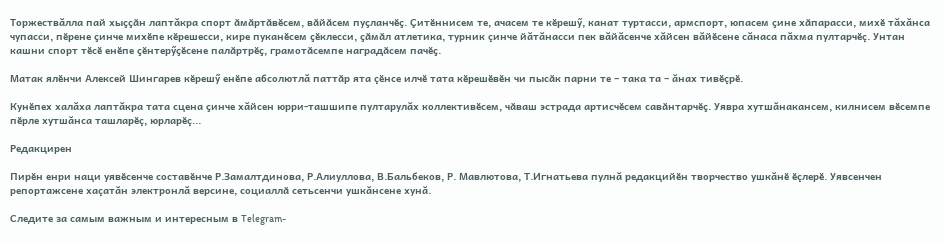Торжествăлла пай хыҫҫӑн лаптăкра спорт ӑмӑртӑвӗсем, вӑйӑсем пуҫланчӗҫ. Ҫитӗннисем те, ачасем те кӗрешӳ, канат туртасси, армспорт, юпасем ҫине хӑпарасси, михӗ тăхăнса чупасси, пӗрене ҫинче михӗпе кӗрешесси, кире пуканӗсем ҫӗклесси, ҫӑмӑл атлетика, турник çинче йăтăнасси пек вăйăсенче хăйсен вăйӗсене сăнаса пăхма пултарчӗç. Унтан кашни спорт тӗсӗ енӗпе ҫӗнтерӳҫӗсене палӑртрӗҫ, грамотӑсемпе наградӑсем пачӗҫ.

Матак ялӗнчи Алексей Шингарев кӗрешӳ енӗпе абсолютлă паттӑр ята çӗнсе илчӗ тата кӗрешӗвӗн чи пысӑк парни те – така та – ăнах тивӗçрӗ.

Кунӗпех халăха лаптăкра тата сцена ҫинче хăйсен юрри-ташшипе пултарулăх коллективӗсем, чӑваш эстрада артисчӗсем савӑнтарчӗҫ. Уявра хутшăнакансем, килнисем вӗсемпе пӗрле хутшăнса ташларӗç, юрларӗç...

Редакцирен

Пирӗн енри наци уявӗсенче составӗнче Р.Замалтдинова, Р.Алиуллова, В.Бальбеков, Р. Мавлютова, Т.Игнатьева пулнă редакцийӗн творчество ушкăнӗ ӗçлерӗ. Уявсенчен репортажсене хаçатăн электронлă версине, социаллӑ сетьсенчи ушкăнсене хунă.

Следите за самым важным и интересным в Telegram-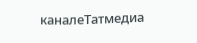каналеТатмедиа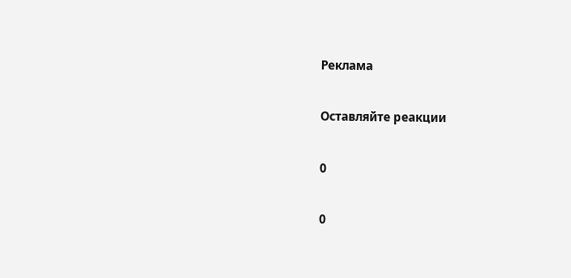Реклама

Оставляйте реакции

0

0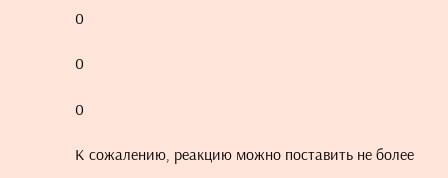0

0

0

К сожалению, реакцию можно поставить не более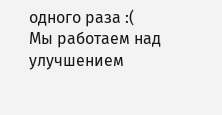одного раза :(
Мы работаем над улучшением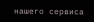нашего сервиса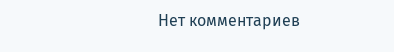Нет комментариев